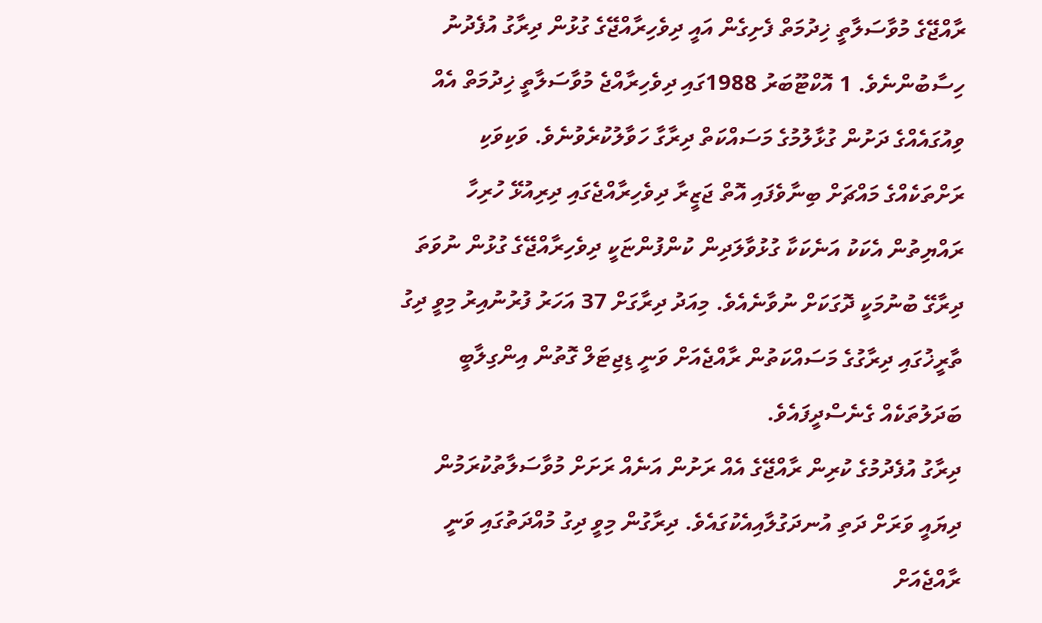ރާއްޖޭގެ މުވާސަލާތީ ޚިދުމަތް ފެށިގެން އައީ ދިވެހިރާއްޖޭގެ ގުޅުން ދިރާގު އުފެދުނު ހިސާބުންނެވެ. 1 އޮކްޓޫބަރު 1988ގައި ދިވެހިރާއްޖެ މުވާސަލާތީ ޚިދުމަތް އެއް ވިއުގައެއްގެ ދަށުން ގުޅާލުމުގެ މަސައްކަތް ދިރާގާ ހަވާލުކުރެވުނެވެ. ވަކިވަކި ރަށްތަކެއްގެ މައްޗަށް ބިނާވެފައި އޮތް ޖަޒީރާ ދިވެހިރާއްޖެގައި ދިރިއުޅޭ ހުރިހާ ރައްޔިތުން އެކަކު އަނެކަކާ ގުޅުވާލަދިން ކުންފުންޏަކީ ދިވެހިރާއްޖޭގެ ގުޅުން ނުވަތަ ދިރާގޭ ބުނުމަކީ ދޮގަކަށް ނުވާނެއެވެ. މިއަދު ދިރާގަށް 37 އަހަރު ފުރުނުއިރު މިވީ ދިގު ތާރީޚުގައި ދިރާގުގެ މަސައްކަތުން ރާއްޖެއަށް ވަނީ ޑިޖިޓަލް ގޮތުން އިންގިލާބީ ބަދަލުތަކެއް ގެނެސްދީފައެވެ.
ދިރާގު އުފެދުމުގެ ކުރިން ރާއްޖޭގެ އެއް ރަށުން އަނެއް ރަށަށް މުވާސަލާތުކުރަމުން ދިޔައީ ވަރަށް ދަތި އުނދަގުލާއިއެކުގައެވެ. ދިރާގުން މިވީ ދިގު މުއްދަތުގައި ވަނީ ރާއްޖެއަށް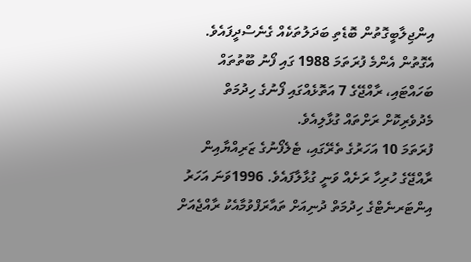އިންޖިލާބީގޮތުން ބޮޑެތި ބަދަލުތަކެއް ގެނެސްދީފައެވެ. އެގޮތުން އެންމެ ފުރަތަމަ 1988 ގައި ފޯނު ބޫތުތައް ބަހައްޓައި، ރާއްޖޭގެ 7 އަތޮޅެއްގައި ފޯނުގެ ހިދުމަތް މެދުވެރިކޮށް ރަށްތައް ގުޅާލިއެވެ.
ފުރަތަމަ 10 އަހަރުގެ ތެރޭގައި، ޓެލެފޯނުގެ ޒަރިއްޔާއިން ރާއްޖޭގެ ހުރިހާ ރަށެއް ވަނީ ގުޅާލާފައެވެ. 1996ވަނަ އަހަރު އިންޓަރނެޓްގެ ހިދުމަތް ދުނިއަށް ތައާރަފްވުމާއެކު ރާއްޖެއަށް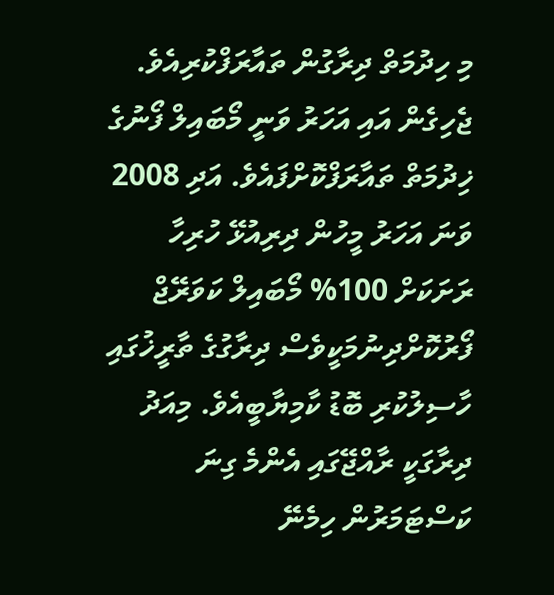މި ހިދުމަތް ދިރާގުން ތައާރަފްކުރިއެވެ. ޖެހިގެން އައި އަހަރު ވަނީ މޯބައިލް ފޯނުގެ ޚިދުމަތް ތައާރަފްކޮށްފައެވެ. އަދި 2008 ވަނަ އަހަރު މީހުން ދިރިއުޅޭ ހުރިހާ ރަށަކަށް 100% މޯބައިލް ކަވަރޭޖް ފޯރުކޮށްދިނުމަކީވެސް ދިރާގުގެ ތާރީޚުގައި ހާސިލުކުރި ބޮޑު ކާމިޔާބީއެވެ. މިއަދު ދިރާގަކީ ރާއްޖޭގައި އެންމެ ގިނަ ކަސްޓަމަރުން ހިމެނޭ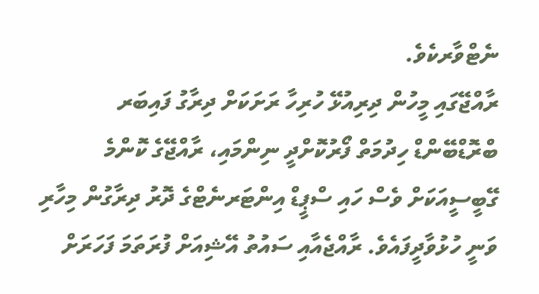ނެޓްވާރކެވެ.
ރާއްޖޭގައި މީހުން ދިރިއުޅޭ ހުރިހާ ރަށަކަށް ދިރާގު ފައިބަރ ބްރޮޑްބޭންޑް ހިދުމަތް ފޯރުކޮށްދީ ނިންމައި، ރާއްޖޭގެ ކޮންމެ ގޭބީސީއަކަށް ވެސް ހައި ސްޕީޑް އިންޓަރނެޓްގެ ދޮރު ދިރާގުން މިހާރި ވަނީ ހުޅުވާދީފައެވެ. ރާއްޖެއާއި ސައުތު އޭޝިއަށް ފުރަތަމަ ފަހަރަށް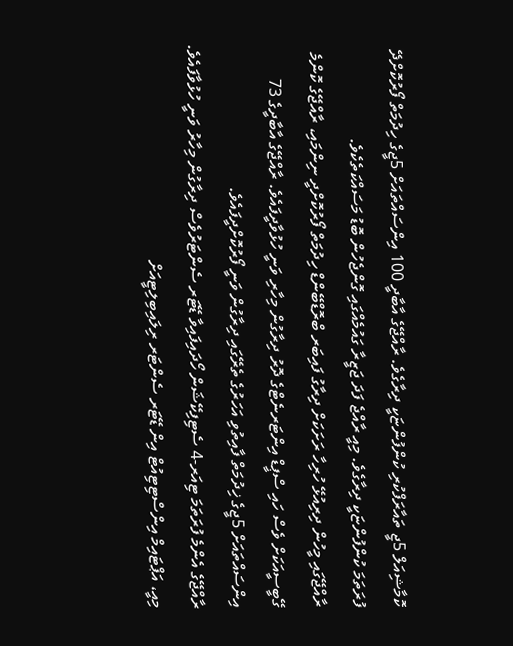ކޮމާޝިއަލް 5ޖީ ތައާރަފްކުރި ކުންފުންޏަކީ ދިރާގެވެ. ރާއްޖޭގެ އާބާދީ 100 އިންސައްތައަށް 5ޖީގެ ހިދުމަތް ފޯރުކޮށްދޭ ފުރަތަމަ ކުންފުންޏަކީ ދިރާގެވެ. މިއީ ރާއްޖެ ފަދަ ޖަޒީރާ ގައުމެއްގައި ގޮންޖެހުން ބޮޑު މަސައްކަތެކެވެ.
ރާއްޖޭގައި މީހުން ދިރިއުޅޭ ހުރިހާ ރަށަކަށް ދިރާގު ފައިބަރ ބްރޮޑްބޭންޑް ހިދުމަތް ފޯރުކޮށްދީ ނިންމައި، ރާއްޖޭގެ ކޮންމެ ގޭބީސީއަކަށް ވެސް ހައި ސްޕީޑް އިންޓަރނެޓްގެ ދޮރު ދިރާގުން މިހާރި ވަނީ ހުޅުވާދީފައެވެ. ރާއްޖޭގެ އާބާދީގެ 73 އިންސައްތައަށް 5ޖީގެ ޚިދުމަތް ފާއިތުވި އަހަރުގެ ތެރޭގައި ދިރާގުން ވަނީ ފޯރުކޮށްދީފައެވެ.
ރާއްޖޭގެ އެންމެ ފުރަތަމަ ޓިއަރ-4 ސެޓިފިކޭޝަން ހޯދައިފައިވާ ޑޭޓަރ ސެންޓަރުވެސް ދިރާގުން މިހާރު ވަނީ ހުޅުވާފައެވެ. މިއީ، އަޕްޓައިމް އިންސްޓިޓިއުޓް އިން ޑޭޓަރ ސެންޓަރ ރިލައިބިލިޓީއަށް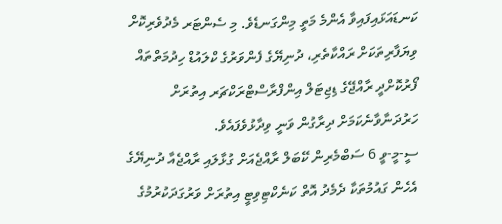ކަނޑައަޅައިފައިވާ އެންމެ މަތީ މިންގަނޑެވެ. މި ސެންޓަރ މެދުވެރިކޮށް ވިޔަފާރިތަކަށް ރައްކާތެރި، ދުނިޔޭގެ ފެންވަރުގެ ކްލައުޑް ހިދުމަތްތައް ފޯރުކޮށްދީ ރާއްޖޭގެ ޑިޖިޓަލް އިންފްރާސްޓްރަކްޗަރ އިތުރަށް ހަރުދަނާވާނެކަމަށް ދިރާގުން ވަނީ ވިދާޅުވެފައެވެ.
ސީ-މީ-ވީ 6 ސަބްމެރިން ކޭބަލް ރާއްޖެއަށް ގުޅާލައި ރާއްޖެއާ ދުނިޔޭގެ އެހެން ގައުމުތަކާ ދެމެދު އޮތް ކަނެކްޓިވިޓީ އިތުރަށް ވަރުގަދަކުރުމުގެ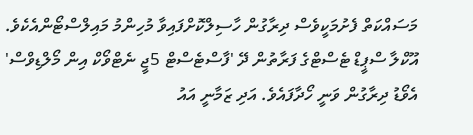މަސައްކަތް ފެށުމަކީވެސް ދިރާގުން ހާސިލްކޮށްފައިވާ މުހިންމު މައިލްސްޓޯންއެކެވެ. އޫކްލާ ސްޕީޑް ޓެސްޓްގެ ފަރާތުން ދޭ 'ފާސްޓެސްޓް 5ޖީ ނެޓްވޯކް އިން މޯލްޑިވްސް' އެވޯޑު ދިރާގުން ވަނީ ހޯދާފައެވެ. އަދި ޒަމާނީ އައު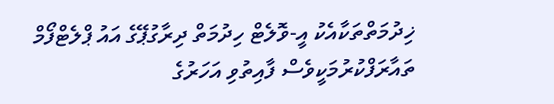ޚިދުމަތްތަކާއެކު އީ-ވޮލެޓް ހިދުމަތް ދިރާގުޕޭގެ އައު ޕްލެޓްފޯމް ތައާރަފްކުރުމަކީވެސް ފާއިތުވި އަހަރުގެ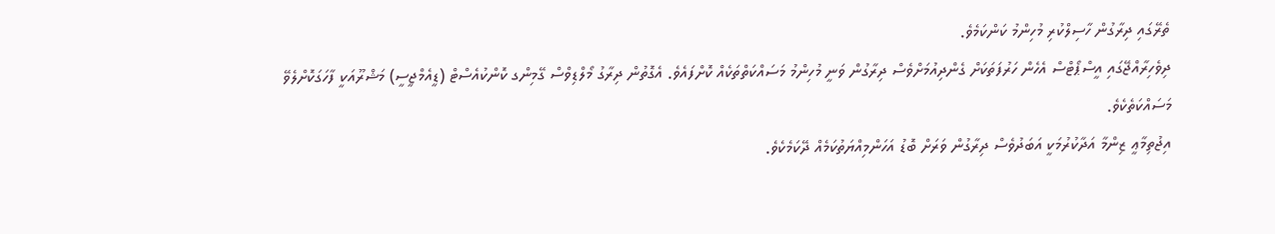ތެރޭގައި ދިރާގުން ހާސިލްކުރި މުހިންމު ކަންކަމެވެ.
ދިވެހިރާއްޖޭގައި އީސްޕޯޓްސް އެހެން ހަރުފަތަކަށް ގެންދިއުމަށްވެސް ދިރާގުން ވަނީ މުހިންމު މަސައްކަތްތަކެއް ކޮށްފައެވެ. އެގޮތުން ދިރާގު މޯލްޑިވްސް ގޭމިންގ ކޮންކުއެސްޓް (ޑީއެމްޖީސީ) މަޝްރޫއަކީ ފާހަގަކޮށްލެވޭ މަސައްކަތެކެވެ.
އިޖުތިމާޢީ ޒިންމާ އަދާކުރުމަކީ އަބަދުވެސް ދިރާގުން ވަރަށް ބޮޑު އަހަންމިއްޔަތުކަމެއް ދޭކަމެކެވެ.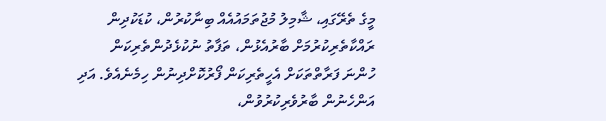މީގެ ތެރޭގައި، ޝާމިލު މުޖުތަމައުއެއް ބިނާކުރުން، ކުޑަކުދިން ރައްކާތެރިކުރުމަށް ބާރުއެޅުން، ތަފާތު ނުކުޅެދުންތެރިކަން ހުންނަ ފަރާތްތަކަށް އެހީތެރިކަން ފޯރުކޮށްދިނުން ހިމެނެއެވެ. އަދި އަންހެނުން ބާރުވެރިކުރުވުން،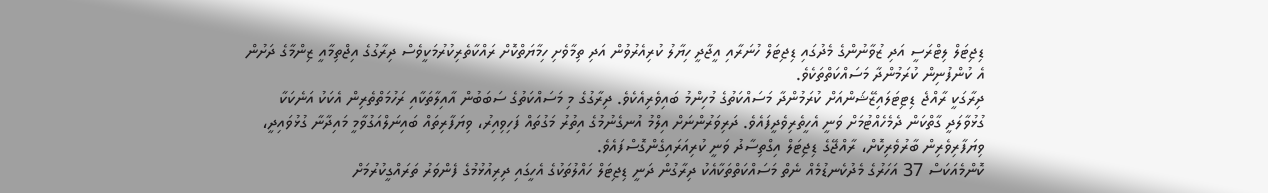ޑިޖިޓަލް ލިޓްރަސީ އަދި ޒުވާނުންގެ މެދުގައި ޑިޖިޓަލް ހުނަރާއި އީޖާދީ ހިޔާލު ކުރިއެރުވުން އަދި ތިމާވެށި ހިމާޔަތްކޮށް ރައްކާތެރިކުރުމަކީވެސް ދިރާގުގެ އިޖްތިމާއީ ޒިންމާގެ ދަށުން އެ ކުންފުނިން ކުރަމުންދާ މަސައްކަތްތަކެވެ.
ދިރާގަކީ ރާއްޖެ ޑިޓިޓަލައިޒޭޝަންއަށް ކުރަމުންދާ މަސައްކަތުގެ މުހިންމު ބައިވެރިއެކެވެ. ދިރާގުގެ މި މަސައްކަތުގެ ސަބަބުން އާއިލާތަކާއި ރަހުމަތްތެރިން އެކަކު އަނެކަކާ ގުޅުވާލަދީ ގާތްކަން ދެމެހެއްޓުމަށް ވަނީ އެހީތެރިވެދީފައެވެ. ދަރިވަރުންނަށް އިލްމު އުނގެނުމުގެ އިތުރު މަގުތައް ފަހިވިއިރު، ވިޔަފާރިތައް ބައިނަލްއަގުވާމީ މައިދާނާ ގުޅުވައިދީ، ވިޔަފާރިވެރިން ބާރުވެރިކޮށް، ރާއްޖޭގެ ޑިޖިޓަލް އިގްތިސާދު ވަނީ ކުރިއަރައިގެންގޮސްފައެވެ.
ކޮންމެއަކަސް 37 އަހަރުގެ މެދުކެނޑުމެއް ނެތް މަސައްކަތްތަކާއެކު ދިރާގުން ދަނީ ޑިޖިޓަލް ހައްލުތަކުގެ އެހީގައި ދިރިއުޅުމުގެ ފެންވަރު ތަރައްގީކުރުމަށް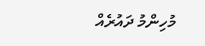މުހިންމު ދައުރެއް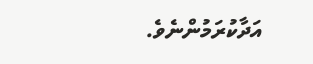އަދާކުރަމުންނެވެ.